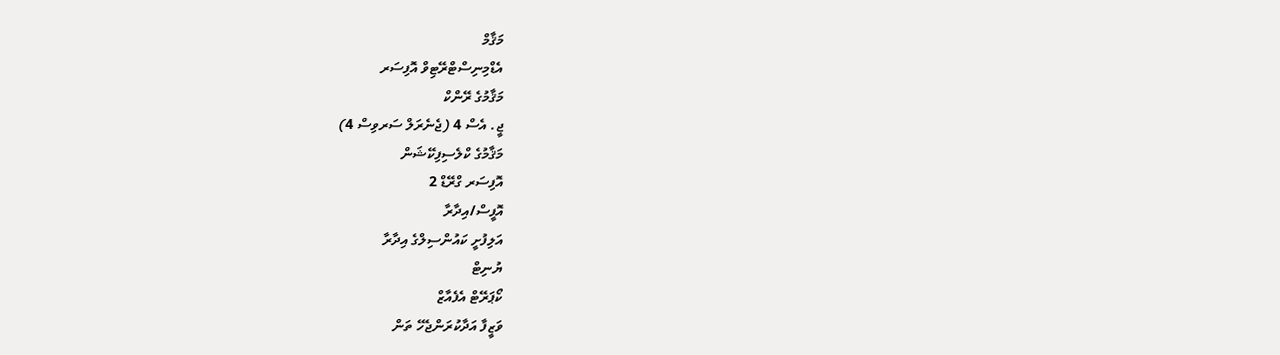މަޤާމް
އެޑްމިނިސްޓްރޭޓިވް އޮފިސަރ
މަޤާމުގެ ރޭންކް
ޖީ. އެސް 4 (ޖެނެރަލް ސަރވިސް 4)
މަޤާމުގެ ކްލެސިފިކޭޝަން
އޮފިސަރ ގްރޭޑް 2
އޮފީސް/އިދާރާ
އަލިފުށީ ކައުންސިލްގެ އިދާރާ
ޔުނިޓް
ކޯޕަރޭޓް އެފެއާޒް
ވަޒީފާ އަދާކުރަންޖެހޭ ތަން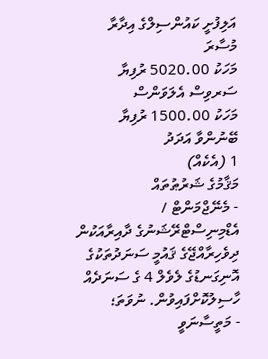އަލިފުށީ ކައުންސިލްގެ އިދާރާ
މުސާރަ
މަހަކު 5020.00 ރުފިޔާ
ސަރވިސް އެލަވަންސް
މަހަކު 1500.00 ރުފިޔާ
ބޭނުންވާ އަދަދު
1 (އެކެއް)
މަޤާމުގެ ޝަރުޠުތައް
- މެނޭޖްމަންޓް / އެޑްމިނިސްޓްރޭޝަނުގެ ދާއިރާއަކުން ދިވެހިރާއްޖޭގެ ޤައުމީ ސަނަދުތަކުގެ އޮނިގަނޑުގެ ލެވެލް 4 ގެ ސަނަދެއް ހާސިލުކޮށްފައިވުން. ނުވަތަ؛
- މަތީސާނަވީ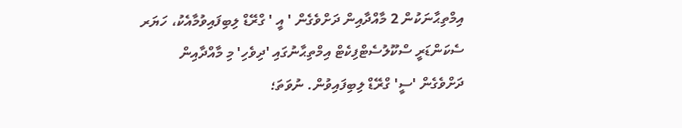އިމްތިޙާނަކުން 2 މާއްދާއިން ދަށްވެގެން ' އީ ' ގްރޭޑް ލިބިފައިވުމާއެކު، ހަޔަރ ސެކަންޑަރީ ސްކޫލުސެޓްފިކެޓް އިމްތިޙާނުގައި 'ދިވެހި' މި މާއްދާއިން ދަށްވެގެން 'ސީ' ގްރޭޑް ލިބިފައިވުން. ނުވަތަ؛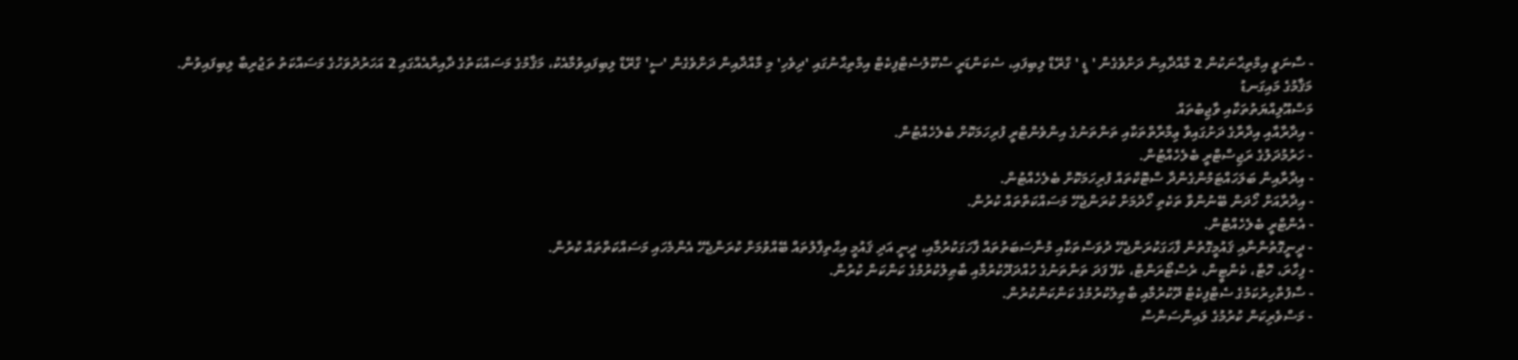- ސާނަވީ އިމްތިޙާނަކުން 2 މާއްދާއިން ދަށްވެގެން ' ޑީ ' ގްރޭޑް ލިބިފައި، ސެކަންޑަރީ ސްކޫލުސެޓްފިކެޓް އިމްތިޙާނުގައި 'ދިވެހި' މި މާއްދާއިން ދަށްވެގެން 'ސީ' ގްރޭޑް ލިބިފައިވުމާއެކު، މަޤާމުގެ މަސައްކަތުގެ ދާއިރާއެއްގައި 2 އަހަރުދުވަހުގެ މަސައްކަތު ތަޖުރިބާ ލިބިފައިވުން.
މަޤާމުގެ މައިގަނޑު
މަސްއޫލިއްޔަތުތަކާއި ވާޖިބުތައް
- އިދާރާއާއި އިދާރާގެ ދަށުގައިވާ ޢިމާރާތްތަކާއި ތަންތަނުގެ އިންވެންޓްރީ ފުރިހަމަކޮށް ބެލެހެއްޓުން.
- ހަރުމުދަލުގެ ރަޖިސްޓްރީ ބެލެހެއްޓުން.
- އިދާރާއިން ބަލަހައްޓަމުންގެންދާ ސްޓޮކްތައް ފުރިހަމަކޮށް ބެލެހެއްޓުން.
- އިދާރާއަށް ހޯދަން ބޭނުންވާ ތަކެތި ހޯދުމަށް ކުރަންޖެހޭ މަސައްކަތްތައް ކުރުން.
- އެންޓްރީ ބެލެހެއްޓުން.
- ދީނީގޮތުންނާއި ޤައުމީގޮތުން ފާހަގަކުރަންޖެހޭ ދުވަސްތަކާއި މުނާސަބަތުތައް ފާހަގަކުރުމާއި، ދީނީ އަދި ޤައުމީ އިޙްތިފާލުތައް ބޭއްވުމަށް ކުރަންޖެހޭ އެންމެހައި މަސައްކަތްތައް ކުރުން.
- ފިހާރަ، ހޮޓާ، ކެންޓީން، ރެސްޓޯރަންޓް، ކެފޭ ފަދަ ތަންތަނުގެ ހުއްދަދޫކުރުމާއި ބާޠިލުކުރުމުގެ ކަންކަން ކުރުން.
- ސާފުތާހިރުކަމުގެ ސެޓްފިކެޓް ދޫކުރުމާއި ބާޠިލުކުރުމުގެ ކަންކަންކުރުން.
- މަސްވެރިކަން ކުރުމުގެ ލައިންސަންސް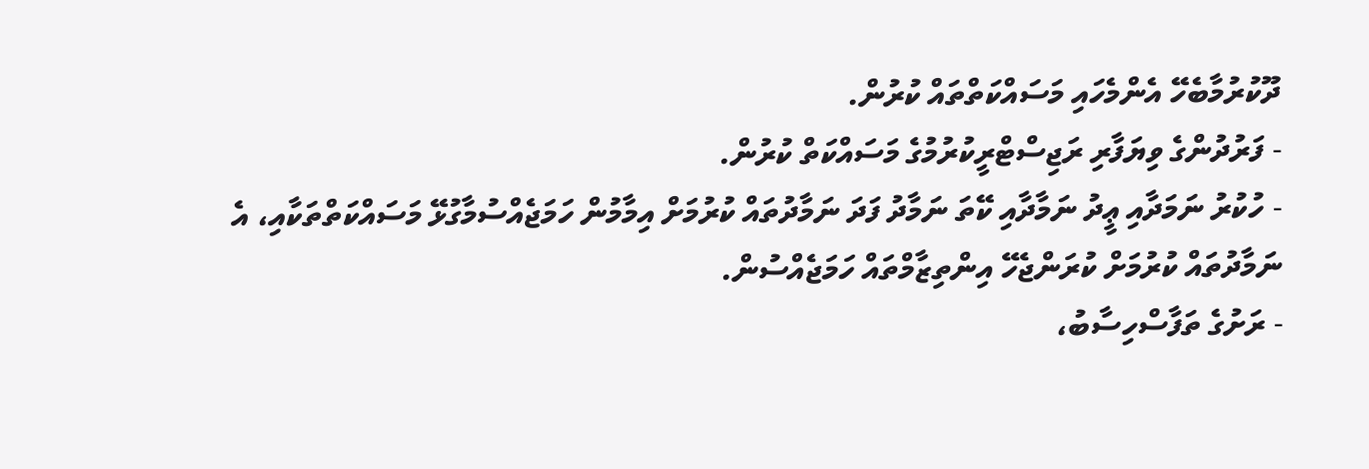ދޫކުރުމާބެހޭ އެންމެހައި މަސައްކަތްތައް ކުރުން.
- ފަރުދުންގެ ވިޔަފާރި ރަޖިސްޓްރީކުރުމުގެ މަސައްކަތް ކުރުން.
- ހުކުރު ނަމަދާއި ޢީދު ނަމާދާއި ކޭތަ ނަމާދު ފަދަ ނަމާދުތައް ކުރުމަށް އިމާމުން ހަމަޖެއްސުމާގުޅޭ މަސައްކަތްތަކާއި، އެ ނަމާދުތައް ކުރުމަށް ކުރަންޖެހޭ އިންތިޒާމްތައް ހަމަޖެއްސުން.
- ރަށުގެ ތަފާސްހިސާބު،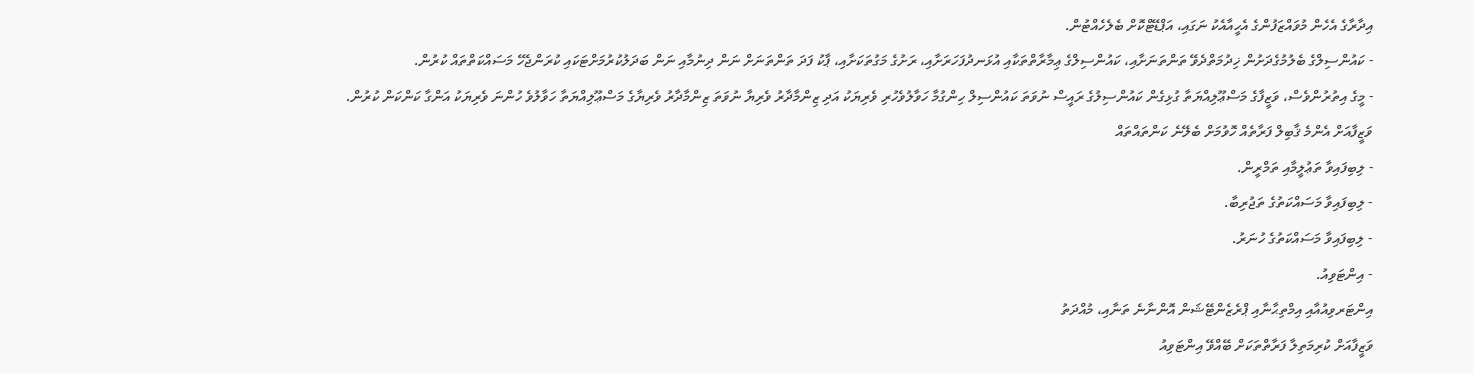އިދާރާގެ އެހެން މުވައްޒަފުންގެ އެހީއާއެކު ނަގައި، އަޕްޑޭޓްކޮށް ބެލެހެއްޓުން.
- ކައުންސިލްގެ ބެލުމުގެދަށުން ޚިދުމަތްދެވޭ ތަންތަނަށާއި، ކައުންސިލްގެ ޢިމާރާތްތަކާއި އުޅަނދުފަހަރަށާއި، ރަށުގެ މަގުތަކަށާއި، ޕާކު ފަދަ ތަންތަނަށް ނަން ދިނުމާއި ނަން ބަދަލުކުރުމަށްޓަކައި ކުރަންޖެހޭ މަސައްކަތްތައް ކުރުން.
- މީގެ އިތުރުންވެސް، ވަޒީފާގެ މަސްޢޫލިއްޔަތާ ގުޅިގެން ކައުންސިލުގެ ރައީސް ނުވަތަ ކައުންސިލް ހިންގުމާ ހަވާލުވެހުރި ވެރިޔަކު އަދި ޒިންމާދާރު ވެރިޔާ ނުވަތަ ޒިންމާދާރު ވެރިޔާގެ މަސްޢޫލިއްޔަތާ ހަވާލުވެ ހުންނަ ވެރިޔަކު އަންގާ ކަންކަން ކުރުން.
ވަޒީފާއަށް އެންމެ ޤާބިލް ފަރާތެއް ހޮވުމަށް ބެލޭނެ ކަންތައްތައް
- ލިބިފައިވާ ތަޢުލީމާއި ތަމްރީން.
- ލިބިފައިވާ މަސައްކަތުގެ ތަޖުރިބާ.
- ލިބިފައިވާ މަސައްކަތުގެ ހުނަރު.
- އިންޓަވިއު.
އިންޓަރވިއުއާއި އިމްތިޙާނާއި ޕްރެޒެންޓޭޝަން އޮންނާނެ ތަނާއި، މުއްދަތު
ވަޒީފާއަށް ކުރިމަތިލާ ފަރާތްތަކަށް ބޭއްވޭ އިންޓަވިއު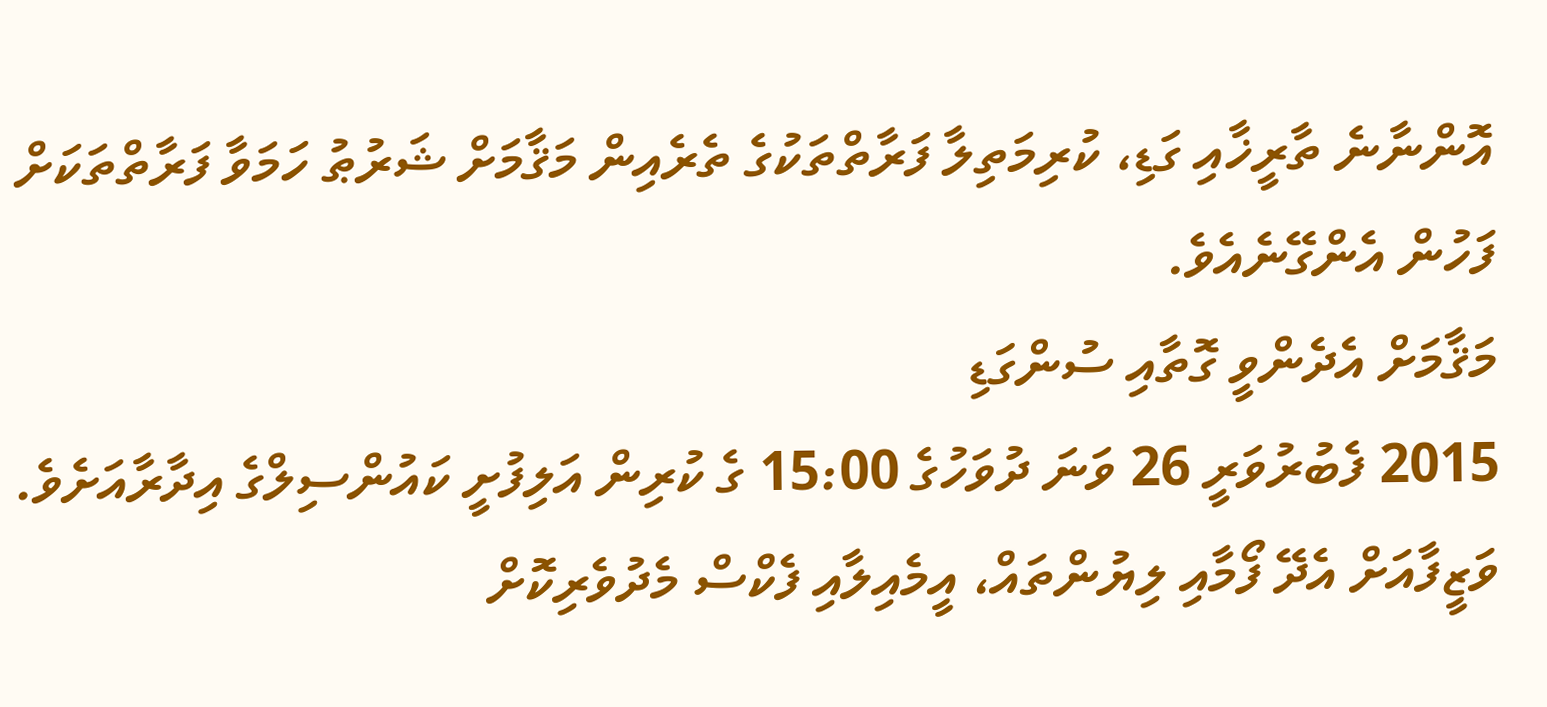އޮންނާނެ ތާރީޚާއި ގަޑި، ކުރިމަތިލާ ފަރާތްތަކުގެ ތެރެއިން މަޤާމަށް ޝަރުޠު ހަމަވާ ފަރާތްތަކަށް ފަހުން އެންގޭނެއެވެ.
މަޤާމަށް އެދެންވީ ގޮތާއި ސުންގަޑި
2015 ފެބުރުވަރީ 26 ވަނަ ދުވަހުގެ 15:00 ގެ ކުރިން އަލިފުށީ ކައުންސިލްގެ އިދާރާއަށެވެ. ވަޒީފާއަށް އެދޭ ފޯމާއި ލިޔުންތައް، އީމެއިލާއި ފެކްސް މެދުވެރިކޮށް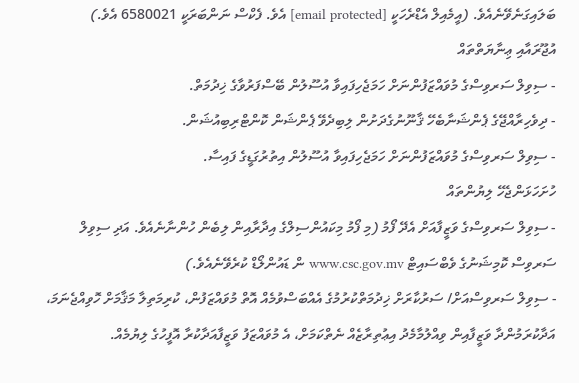ބަލައިގަނެވޭނެއެވެ. (އީމެއިލް އެޑްރެހަކީ [email protected] އެވެ. ފެކްސް ނަންބަރަކީ 6580021 އެވެ.)
އުޖޫރައާއި ޢިނާޔަތްތައް
- ސިވިލް ސަރވިސްގެ މުވައްޒަފުންނަށް ހަމަޖެހިފައިވާ އުސޫލުން ބޭސްފަރުވާގެ ޚިދުމަތް.
- ދިވެހިރާއްޖޭގެ ޕެންޝަނާބެހޭ ޤާނޫނުގެދަށުން ލިބިދެވޭ ޕެންޝަން ކޮންޓްރިބިއުޝަން.
- ސިވިލް ސަރވިސްގެ މުވައްޒަފުންނަށް ހަމަޖެހިފައިވާ އުސޫލުން އިތުރުގަޑީގެ ފައިސާ.
ހުށަހަޅަންޖެހޭ ލިޔުންތައް
- ސިވިލް ސަރވިސްގެ ވަޒީފާއަށް އެދޭ ފޯމު (މި ފޯމު މިކައުންސިލްގެ އިދާރާއިން ލިބެން ހުންނާނެއެވެ. އަދި ސިވިލް ސަރވިސް ކޮމިޝަނުގެ ވެބްސައިޓް www.csc.gov.mv ން ޑައުންލޯޑް ކުރެވޭނެއެވެ.)
- ސިވިލް ސަރވިސްއަށް/ ސަރުކާރަށް ޚިދުމަތްކުރުމުގެ އެއްބަސްވުމެއް އޮތް މުވައްޒަފުން، ކުރިމަތިލާ މަޤާމަށް ހޮވިއްޖެނަމަ، އަދާކުރަމުންދާ ވަޒީފާއިން ވިއްލުމާމެދު އިޢުތިރާޒެއް ނެތްކަމަށް، އެ މުވައްޒަފު ވަޒީފާއަދާކުރާ އޮފީހުގެ ލިޔުމެއް.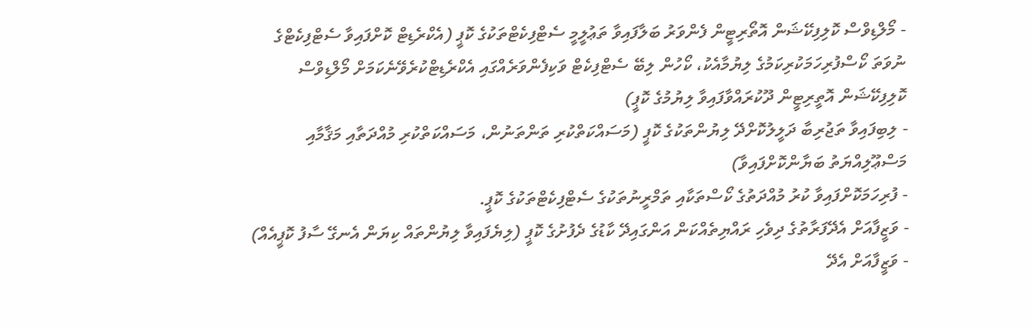- މޯލްޑިވްސް ކޮލިފިކޭޝަން އޮތޯރިޓީން ފެންވަރު ބަލާފައިވާ ތަޢުލީމީ ސެޓްފިކެޓްތަކުގެ ކޮޕީ (އެކްރެޑިޓް ކޮށްފައިވާ ސެޓްފިކެޓްގެ ނުވަތަ ކޯސްފުރިހަމަކުރިކަމުގެ ލިޔުމާއެކު، ކޯހުން ލިބޭ ސެޓްފިކެޓް ވަކިފެންވަރެއްގައި އެކްރެޑިޓްކުރެވޭނެކަމަށް މޯލްޑިވްސް ކޮލިފިކޭޝަން އޮތީރިޓީން ދޫކުރައްވާފައިވާ ލިޔުމުގެ ކޮޕީ)
- ލިބިފައިވާ ތަޖުރިބާ ދަލީލުކޮށްދޭ ލިޔުންތަކުގެ ކޮޕީ (މަސައްކަތްކުރި ތަންތަނުން، މަސައްކަތްކުރި މުއްދަތާއި މަޤާމާއި މަސްޢޫލިއްޔަތު ބަޔާންކޮށްފައިވާ)
- ފުރިހަމަކޮށްފައިވާ ކުރު މުއްދަތުގެ ކޯސްތަކާއި ތަމްރީނުތަކުގެ ސެޓްފިކެޓްތަކުގެ ކޮޕީ.
- ވަޒީފާއަށް އެދޭފަރާތުގެ ދިވެހި ރައްޔިތެއްކަން އަންގައިދޭ ކާޑުގެ ދެފުށުގެ ކޮޕީ (ލިޔެފައިވާ ލިޔުންތައް ކިޔަން އެނގޭ ސާފު ކޮޕީއެއް)
- ވަޒީފާއަށް އެދޭ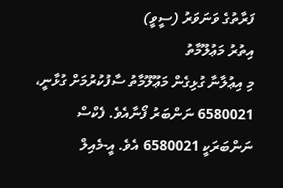ފަރާތުގެ ވަނަވަރު (ސީވީ)
އިތުރު މަޢުލޫމާތު
މި އިޢުލާނާ ގުޅިގެން މަޢޫލޫމާތު ސާފުކުރުމަށް ގުޅާނީ، 6580021 ނަންބަރު ފޯނާއެވެ. ފެކްސް ނަންބަރަކީ 6580021 އެވެ. އީ-މެއިލް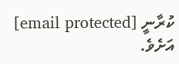ކުރާނީ [email protected] އަށެވެ.